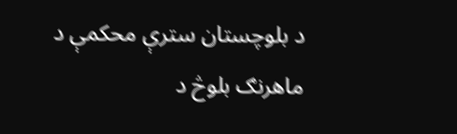د بلوچستان سترې محکمې د ماهرنګ بلوڅ د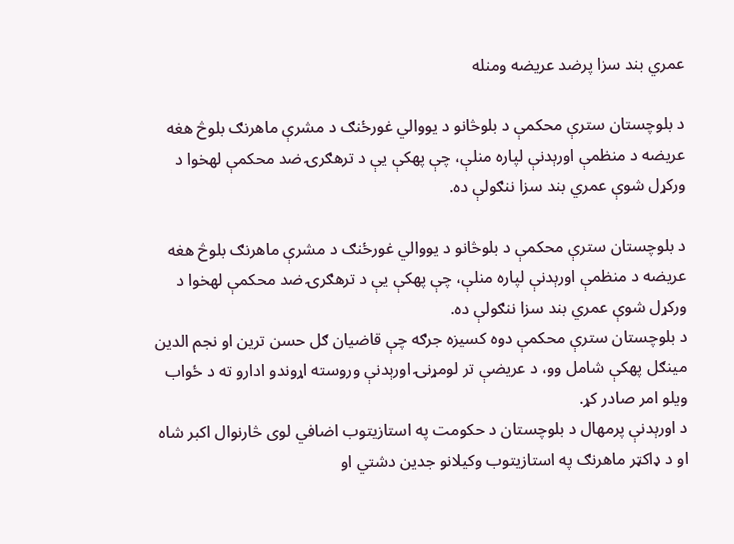عمري بند سزا پرضد عریضه ومنله

د بلوچستان سترې محکمې د بلوڅانو د یووالي غورځنګ د مشرې ماهرنګ بلوڅ هغه عریضه د منظمې اورېدنې لپاره منلې، چې پهکې یې د ترهګرۍ ضد محکمې لهخوا د ورکړل شوې عمري بند سزا ننګولې ده.

د بلوچستان سترې محکمې د بلوڅانو د یووالي غورځنګ د مشرې ماهرنګ بلوڅ هغه عریضه د منظمې اورېدنې لپاره منلې، چې پهکې یې د ترهګرۍ ضد محکمې لهخوا د ورکړل شوې عمري بند سزا ننګولې ده.
د بلوچستان سترې محکمې دوه کسیزه جرګه چې قاضیان ګل حسن ترین او نجم الدین مینګل پهکې شامل وو، د عریضې تر لومړنۍ اورېدنې وروسته اړوندو ادارو ته د ځواب ويلو امر صادر کړ.
د اورېدنې پرمهال د بلوچستان د حکومت په استازیتوب اضافي لوی څارنوال اکبر شاه او د ډاکټر ماهرنګ په استازیتوب وکیلانو جدین دشتي او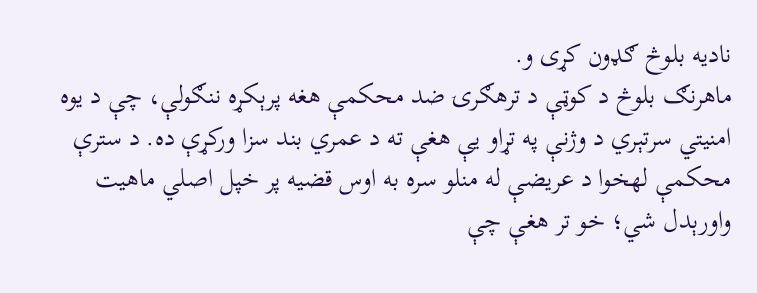نادیه بلوڅ ګډون کړی و.
ماهرنګ بلوڅ د کوټې د ترهګرۍ ضد محکمې هغه پرېکړه ننګولې، چې د یوه امنیتي سرتېري د وژنې په تړاو یې هغې ته د عمري بند سزا ورکړې ده. د سترې محکمې لهخوا د عریضې له منلو سره به اوس قضیه پر خپل اصلي ماهیت واورېدل شي؛ خو تر هغې چې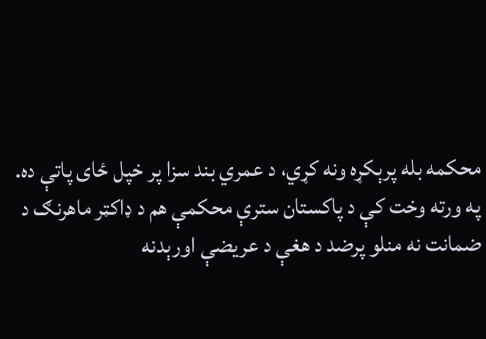محکمه بله پرېکړه ونه کړي، د عمري بند سزا پر خپل ځای پاتې ده.
په ورته وخت کې د پاکستان سترې محکمې هم د ډاکټر ماهرنګ د ضمانت نه منلو پرضد د هغې د عریضې اورېدنه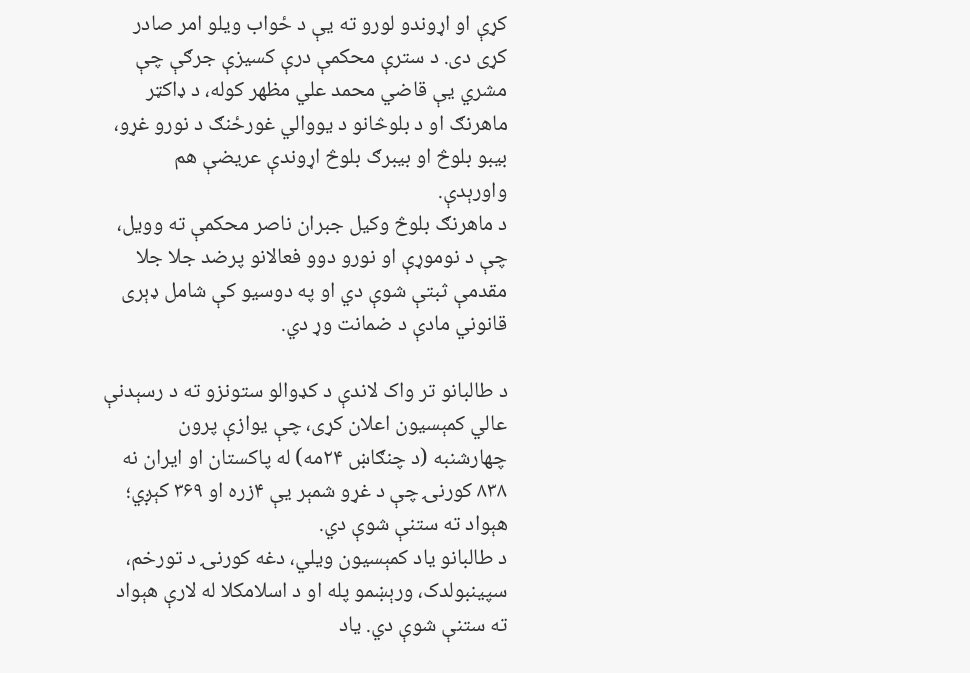کړې او اړوندو لورو ته یې د ځواب ویلو امر صادر کړی دی. د سترې محکمې درې کسیزې جرګې چې مشري یې قاضي محمد علي مظهر کوله، د ډاکټر ماهرنګ او د بلوڅانو د یووالي غورځنګ د نورو غړو، بیبو بلوڅ او بیبرګ بلوڅ اړوندې عریضې هم واورېدې.
د ماهرنګ بلوڅ وکیل جبران ناصر محکمې ته وویل، چې د نوموړې او نورو دوو فعالانو پرضد جلا جلا مقدمې ثبتې شوې دي او په دوسیو کې شامل ډېری قانوني مادې د ضمانت وړ دي.

د طالبانو تر واک لاندې د کډوالو ستونزو ته د رسېدنې عالي کمېسیون اعلان کړی، چې یوازې پرون چهارشنبه (د چنګاښ ۲۴مه) له پاکستان او ایران نه ۸۳۸ کورنۍ چې د غړو شمېر یې ۴زره او ۳۶۹ کېږي؛ هېواد ته ستنې شوې دي.
د طالبانو یاد کمېسیون ویلي، دغه کورنۍ د تورخم، سپینبولدک، ورېښمو پله او د اسلامکلا له لارې هېواد ته ستنې شوې دي. یاد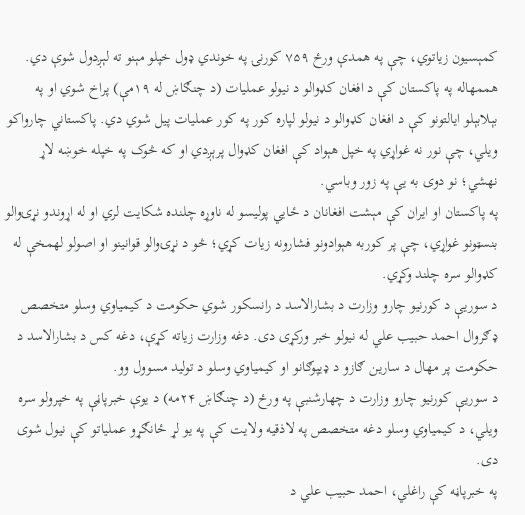کمېسیون زیاتوي، چې په همدې ورځ ۷۵۹ کورنۍ په خوندي ډول خپلو مېنو ته لېږدول شوې دي.
هممهاله په پاکستان کې د افغان کډوالو د نیولو عملیات (د چنګاښ له ۱۹مې) پراخ شوي او په بېلابېلو ایالتونو کې د افغان کډوالو د نیولو لپاره کور په کور عملیات پیل شوي دي. پاکستاني چارواکو ویلي، چې نور نه غواړي په خپل هېواد کې افغان کډوال پرېږدي او که څوک په خپله خوښه لاړ نهشي؛ نو دوی به یې په زور وباسي.
په پاکستان او ایران کې مېشت افغانان د ځايي پولیسو له ناوړه چلنده شکایت لري او له اړوندو نړۍوالو بنسټونو غواړي، چې پر کوربه هېوادونو فشارونه زیات کړي؛ څو د نړۍوالو قوانینو او اصولو لهمخې له کډوالو سره چلند وکړي.
د سوریې د کورنیو چارو وزارت د بشارالاسد د رانسکور شوي حکومت د کیمیاوي وسلو متخصص ډګروال احمد حبیب علي له نیولو خبر ورکړی دی. دغه وزارت زیاته کړې، دغه کس د بشارالاسد د حکومت پر مهال د سارین ګازو د ډیپوګانو او کیمیاوي وسلو د تولید مسوول وو.
د سوریې کورنیو چارو وزارت د چهارشنبې په ورځ (د چنګاښ ۲۴مه) د یوې خبرپاڼې په خپرولو سره ویلي، د کیمیاوي وسلو دغه متخصص په لاذقیه ولایت کې په یو لړ ځانګړو عملیاتو کې نیول شوی دی.
په خبرپاڼه کې راغلي، احمد حبیب علي د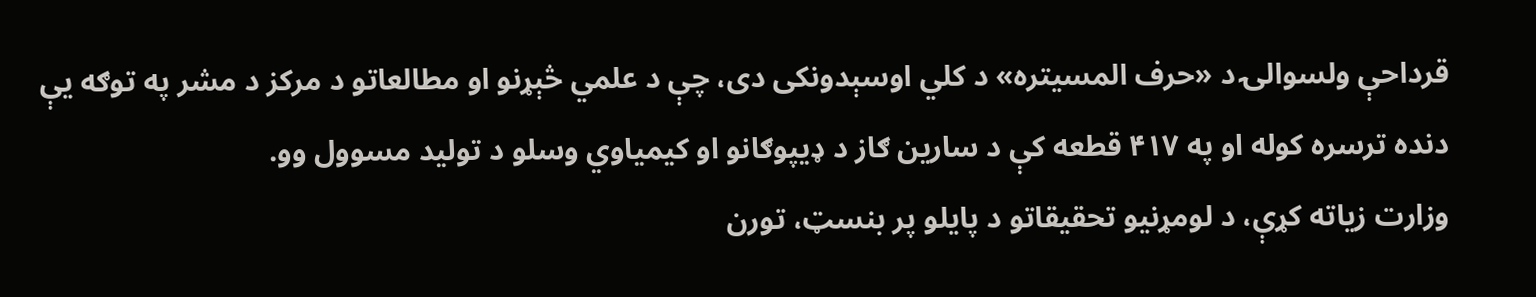قرداحې ولسوالۍ د «حرف المسیتره» د کلي اوسېدونکی دی، چې د علمي څېړنو او مطالعاتو د مرکز د مشر په توګه یې دنده ترسره کوله او په ۴۱۷ قطعه کې د سارین ګاز د ډیپوګانو او کیمیاوي وسلو د تولید مسوول وو.
وزارت زیاته کړې، د لومړنیو تحقیقاتو د پایلو پر بنسټ، تورن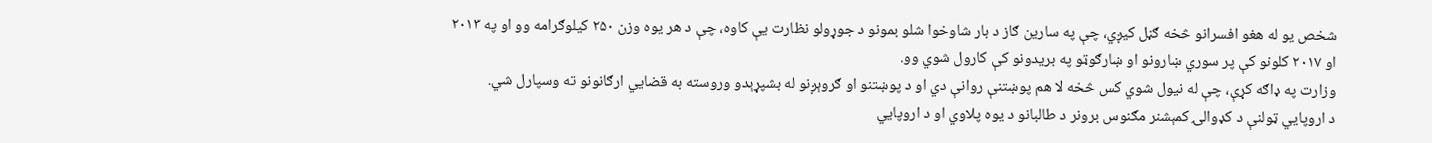شخص یو له هغو افسرانو څخه ګڼل کیږي، چې په سارین ګاز د بار شاوخوا شلو بمونو د جوړولو نظارت یې کاوه، چې د هر یوه وزن ۲۵۰ کیلوګرامه وو او په ۲۰۱۳ او ۲۰۱۷ کلونو کې پر سوري ښارونو او ښارګوټو په بریدونو کې کارول شوي وو.
وزارت په ډاګه کړې، چې له نیول شوي کس څخه لا هم پوښتنې روانې دي او د پوښتنو او ګروېږنو له بشپړېدو وروسته به قضايي ارګانونو ته وسپارل شي.
د اروپايي ټولنې د کډوالۍ کمېشنر مګنوس برونر د طالبانو د یوه پلاوي او د اروپايي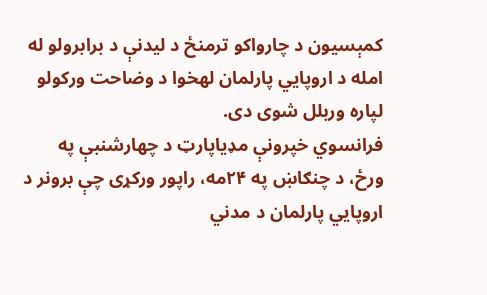کمېسیون د چارواکو ترمنځ د لیدنې د برابرولو له امله د اروپايي پارلمان لهخوا د وضاحت ورکولو لپاره وربلل شوی دی.
فرانسوي خپرونې مډیاپارټ د چهارشنبې په ورځ، د چنګاښ په ۲۴مه، راپور ورکړی چې برونر د اروپايي پارلمان د مدني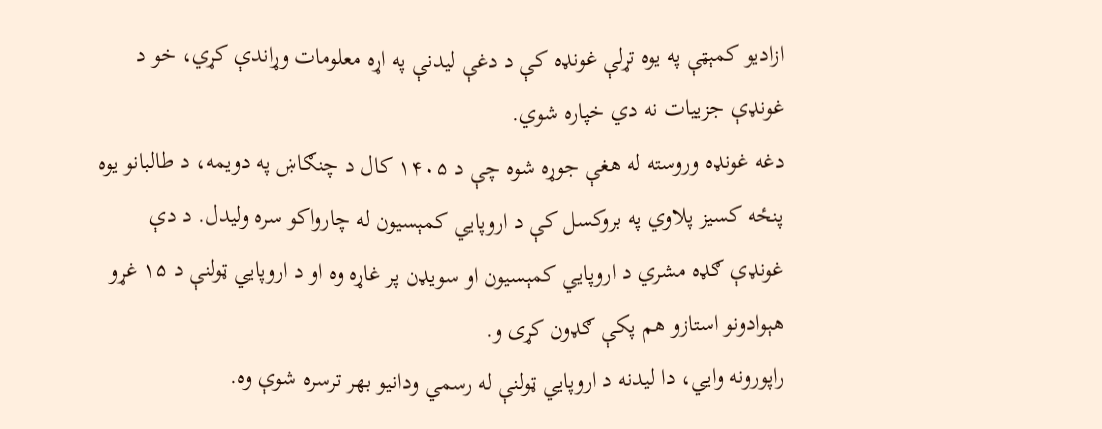ازادیو کمېټې په یوه تړلې غونډه کې د دغې لیدنې په اړه معلومات وړاندې کړي، خو د غونډې جزییات نه دي خپاره شوي.
دغه غونډه وروسته له هغې جوړه شوه چې د ۱۴۰۵ کال د چنګاښ په دویمه، د طالبانو یوه پنځه کسیز پلاوي په بروکسل کې د اروپايي کمېسیون له چارواکو سره ولیدل. د دې غونډې ګډه مشري د اروپايي کمېسیون او سویډن پر غاړه وه او د اروپايي ټولنې د ۱۵ غړو هېوادونو استازو هم پکې ګډون کړی و.
راپورونه وایي، دا لیدنه د اروپايي ټولنې له رسمي ودانیو بهر ترسره شوې وه.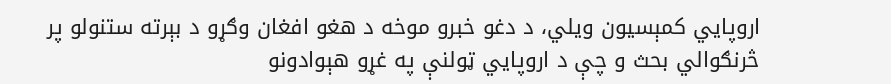اروپايي کمېسیون ویلي، د دغو خبرو موخه د هغو افغان وګړو د بېرته ستنولو پر څرنګوالي بحث و چې د اروپايي ټولنې په غړو هېوادونو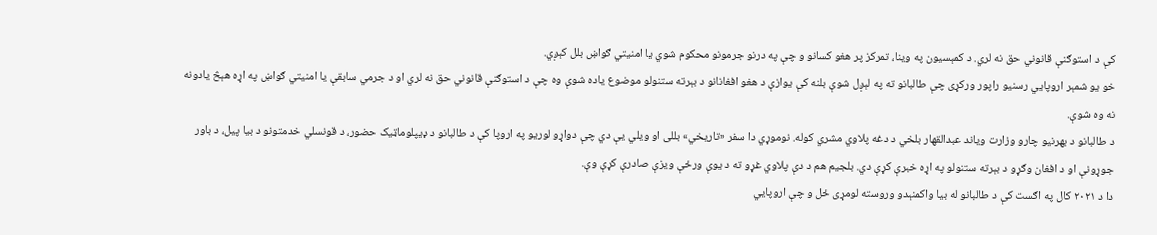کې د استوګنې قانوني حق نه لري. د کمېسیون په وینا، تمرکز پر هغو کسانو و چې په درنو جرمونو محکوم شوي یا امنیتي ګواښ بلل کېږي.
خو یو شمېر اروپايي رسنیو راپور ورکړی چې طالبانو ته په لېږل شوې بلنه کې یوازې د هغو افغانانو د بېرته ستنولو موضوع یاده شوې وه چې د استوګنې قانوني حق نه لري او د جرمي سابقې یا امنیتي ګواښ په اړه هېڅ یادونه نه وه شوې.
د طالبانو د بهرنیو چارو وزارت ویاند عبدالقهار بلخي د دغه پلاوي مشري کوله. نوموړي دا سفر «تاریخي» بللی او ویلي یې دي چې دواړو لوریو په اروپا کې د طالبانو د ډیپلوماټیک حضور، د قونسلي خدمتونو د بیا پیل، د باور جوړونې او د افغان وګړو د بېرته ستنولو په اړه خبرې کړې دي. بلجیم هم د دې پلاوي غړو ته د یوې ورځې ویزې صادرې کړې وې.
دا د ۲۰۲۱ کال په اګست کې د طالبانو له بیا واکمنېدو وروسته لومړی ځل و چې اروپايي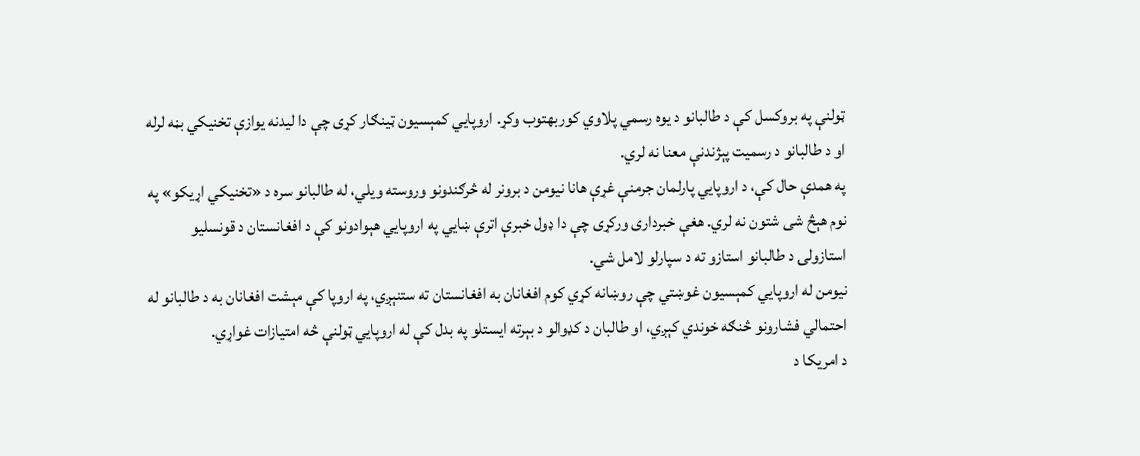ټولنې په بروکسل کې د طالبانو د یوه رسمي پلاوي کوربهتوب وکړ. اروپايي کمېسیون ټینګار کړی چې دا لیدنه یوازې تخنیکي بڼه لرله او د طالبانو د رسمیت پېژندنې معنا نه لري.
په همدې حال کې، د اروپايي پارلمان جرمنې غړې هانا نیومن د برونر له څرګندونو وروسته ویلي، له طالبانو سره د «تخنیکي اړیکو» په نوم هېڅ شی شتون نه لري. هغې خبرداری ورکړی چې دا ډول خبرې اترې ښایي په اروپايي هېوادونو کې د افغانستان د قونسلیو استازولۍ د طالبانو استازو ته د سپارلو لامل شي.
نیومن له اروپايي کمېسیون غوښتي چې روښانه کړي کوم افغانان به افغانستان ته ستنېږي، په اروپا کې مېشت افغانان به د طالبانو له احتمالي فشارونو څنګه خوندي کېږي، او طالبان د کډوالو د بېرته ایستلو په بدل کې له اروپايي ټولنې څه امتیازات غواړي.
د امریکا د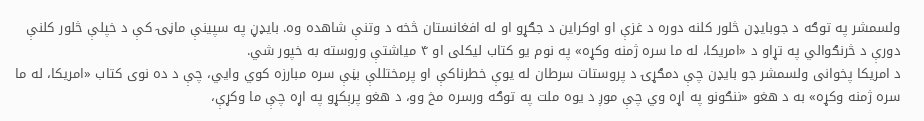ولسمشر په توګه د جوبایډن څلور کلنه دوره د غزې او اوکراین د جګړو او له افغانستان څخه د وتنې شاهده وه. بایډڼ په سپينې ماڼۍ کې د خپلې څلور کلنې دورې د څرنګوالي په تړاو د «امریکا، له ما سره ژمنه وکړه» په نوم یو کتاب لیکلی او ۴ میاشتې وروسته به خپور شي.
د امریکا پخوانی ولسمشر جو بایډن چې دمګړۍ د پروستات سرطان له یوې خطرناکې او پرمختللې بڼې سره مبارزه کوي وايي، چې د ده نوی کتاب «امریکا، له ما سره ژمنه وکړه» به د هغو «ننګونو په اړه وي چې موږ د یوه ملت په توګه ورسره مخ وو، د هغو پرېکړو په اړه چې ما وکړې،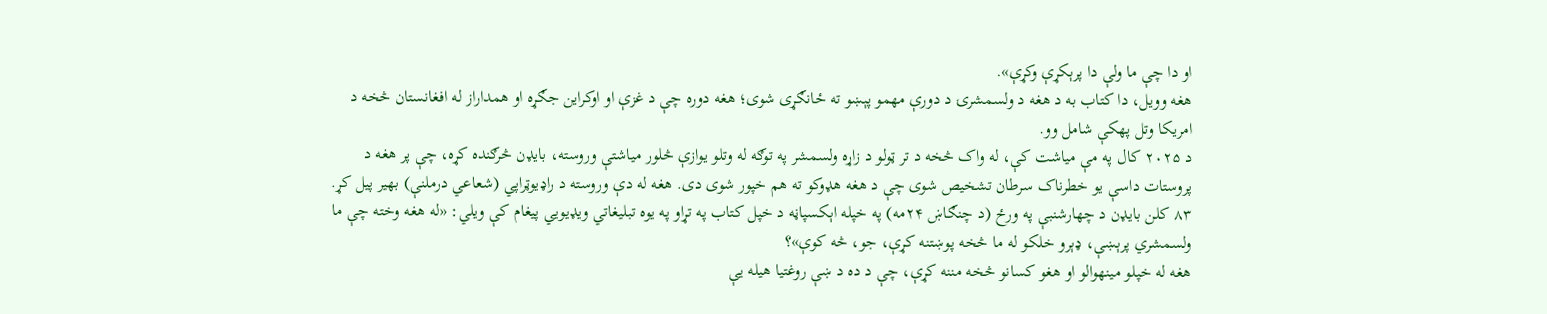او دا چې ما ولې دا پرېکړې وکړې».
هغه وویل، دا کتاب به د هغه د ولسمشرۍ د دورې مهمو پېښو ته ځانګړی شوی؛ هغه دوره چې د غزې او اوکراین جګړه او همداراز له افغانستان څخه د امریکا وتل پهکې شامل وو.
د ۲۰۲۵ کال په مې میاشت کې، له واک څخه د تر ټولو د زاړه ولسمشر په توګه له وتلو یوازې څلور میاشتې وروسته، بایډن څرګنده کړه، چې پر هغه د پروستات داسې یو خطرناک سرطان تشخیص شوی چې د هغه هډوکو ته هم خپور شوی دی. هغه له دې وروسته د راډیوټراپي (شعاعي درملنې) بهیر پیل کړ.
۸۳ کلن بایډن د چهارشنبې په ورځ (د چنګاښ ۲۴مه) په خپله اېکسپاڼه د خپل کتاب په تړاو په یوه تبلیغاتي ویډيويي پیغام کې ویلي: «له هغه وخته چې ما ولسمشري پرېښې، ډېرو خلکو له ما څخه پوښتنه کړې، جو، څه کوې»؟
هغه له خپلو مینهوالو او هغو کسانو څخه مننه کړې، چې د ده د ښې روغتیا هیله یې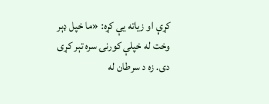کړې او زیاته یې کړه: «ما خپل ډېر وخت له خپلې کورنۍ سره تېر کړی دی. زه د سرطان له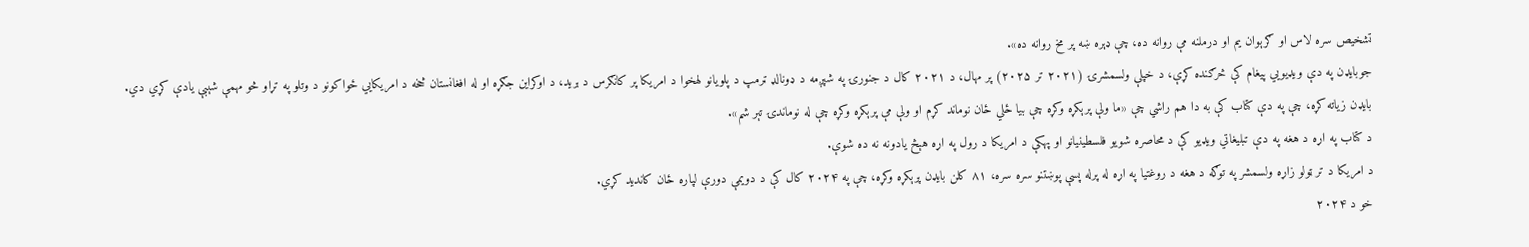تشخیص سره لاس او ګرېوان یم او درملنه مې روانه ده، چې ډېره ښه پر مخ روانه ده».
جوبایډن په دې ویډيويي پیغام کې څرګنده کړې، د خپلې ولسمشرۍ (۲۰۲۱ تر ۲۰۲۵) پر مهال، د ۲۰۲۱ کال د جنورۍ په شپږمه د ډونالډ ټرمپ د پلویانو لهخوا د امریکا پر کانګرس د برید، د اوکراین جګړه او له افغانستان څخه د امریکايي ځواکونو د وتلو په تړاو څو مهمې شېبې یادې کړي دي.
بایډن زیاته کړه، چې په دې کتاب کې به دا هم راشي چې «ما ولې پرېکړه وکړه چې بیا ځلي ځان نوماند کړم او ولې مې پرېکړه وکړه چې له نوماندۍ تېر شم».
د کتاب په اړه د هغه په دې تبلیغاتي ویډیو کې د محاصره شویو فلسطینیانو او پهکې د امریکا د رول په اړه هېڅ یادونه نه ده شوې.
د امریکا د تر ټولو زاړه ولسمشر په توګه د هغه د روغتیا په اړه له پرله پسې پوښتنو سره سره، ۸۱ کلن بایډن پرېکړه وکړه، چې په ۲۰۲۴ کال کې د دویمې دورې لپاره ځان کاندید کړي.
خو د ۲۰۲۴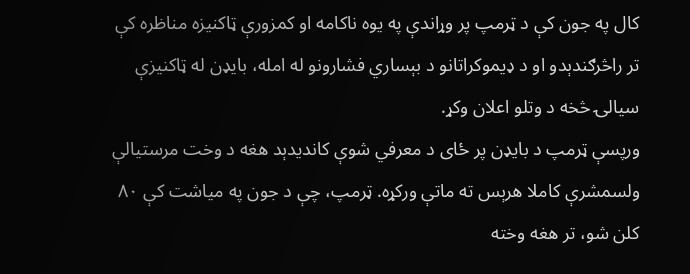کال په جون کې د ټرمپ پر وړاندې په یوه ناکامه او کمزورې ټاکنیزه مناظره کې تر راڅرګندېدو او د ډیموکراتانو د بېساري فشارونو له امله، بایډن له ټاکنیزې سیالۍ څخه د وتلو اعلان وکړ.
ورپسې ټرمپ د بایډن پر ځای د معرفي شوې کاندیدېد هغه د وخت مرستیالې ولسمشرې کاملا هرېس ته ماتې ورکړه. ټرمپ، چې د جون په میاشت کې ۸۰ کلن شو، تر هغه وخته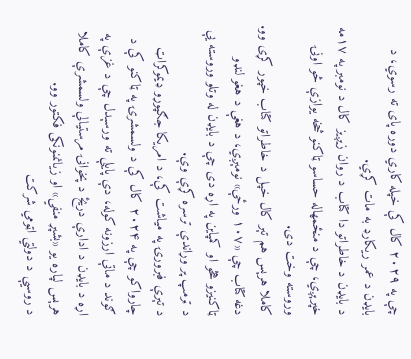چې په ۲۰۲۹ کال کې خپله کاري دوره پای ته رسوي، د بایډن د عمر ریکارډ به مات کړي.
د بایډن د خاطراتو دا کتاب د روان زیږیز کال د نومبر په ۱۷مه خپرېږي، چې د منځمهاله حساسو ټاکنو څخه یوازې څو اونۍ وروسته وخت دی.
کاملا هرېس هم تېر کال خپل د خاطراتو کتاب خپور کړی وو. دغه کتاب چې «۱۰۷ ورځې» نومېږي، د هغې د هغو لنډو ټاکنیزو هڅو او کمپاین په اړه دی چې د بایډن له وتلو وروسته یې د ټرمپ پر وړاندې ترسره کړې وې.
د تېرې فبرورۍ په میاشت کې، د امریکا جګپوړو ډیموکراټ چارواکو چې په ۲۰۲۴ کال کې د ولسمشرۍ په ټاکنو کې د ګوند د ماتې ارزونه کوله، دې پایلې ته ورسېدل چې د غزې په اړه د بایډن د ادارې دریځ د پخوانۍ مرستیالې ولسمشرې کاملا هرېس لپاره یو «بشپړ منفي» او زیانمنونکی فکتور وو.
د روسیې د دولتي اټومي شرکت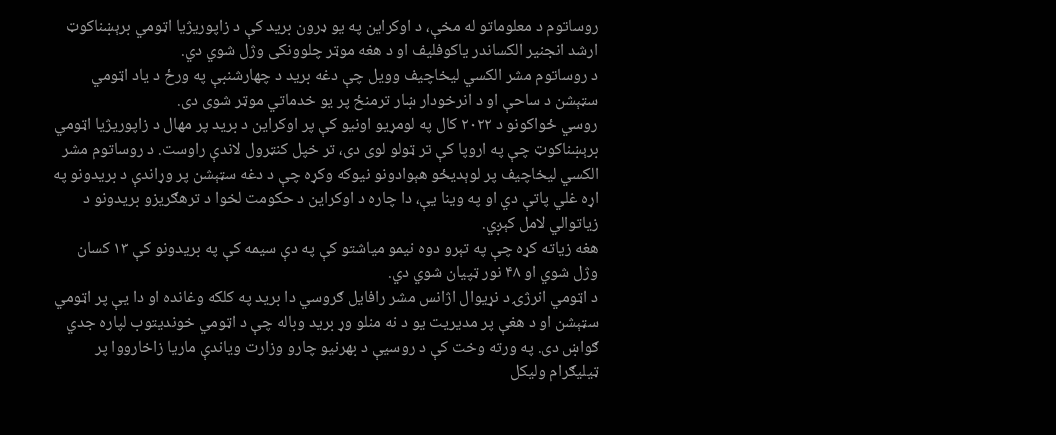روساتوم د معلوماتو له مخې، د اوکراین په یو ډرون برید کې د زاپوریژیا اټومي برېښناکوټ ارشد انجنیر الکساندر یاکوفلیف او د هغه موټر چلوونکی وژل شوي دي.
د روساتوم مشر الکسي لیخاچیف وویل چې دغه برید د چهارشنبې په ورځ د یاد اټومي سټېشن د ساحې او د انرخودار ښار ترمنځ پر یو خدماتي موټر شوی دی.
روسي ځواکونو د ۲۰۲۲ کال په لومړیو اونیو کې پر اوکراین د برید پر مهال د زاپوریژیا اټومي برېښناکوټ چې په اروپا کې تر ټولو لوی دی، تر خپل کنټرول لاندې راوست. د روساتوم مشر الکسي لیخاچیف پر لوېدیځو هېوادونو نیوکه وکړه چې د دغه سټېشن پر وړاندې د بریدونو په اړه غلي پاتې دي او په وینا یې، دا چاره د اوکراین د حکومت لخوا د ترهګریزو بریدونو د زیاتوالي لامل کېږي.
هغه زیاته کړه چې په تېرو دوه نیمو میاشتو کې په دې سیمه کې په بریدونو کې ۱۳ کسان وژل شوي او ۴۸ نور ټپیان شوي دي.
د اټومي انرژۍ د نړیوال اژانس مشر رافایل ګروسي دا برید په کلکه وغانده او دا یې پر اټومي سټېشن او د هغې پر مدیریت یو د نه منلو وړ برید وباله چې د اټومي خوندیتوب لپاره جدي ګواښ دی. په ورته وخت کې د روسیې د بهرنیو چارو وزارت ویاندې ماریا زاخارووا پر ټیلیګرام ولیکل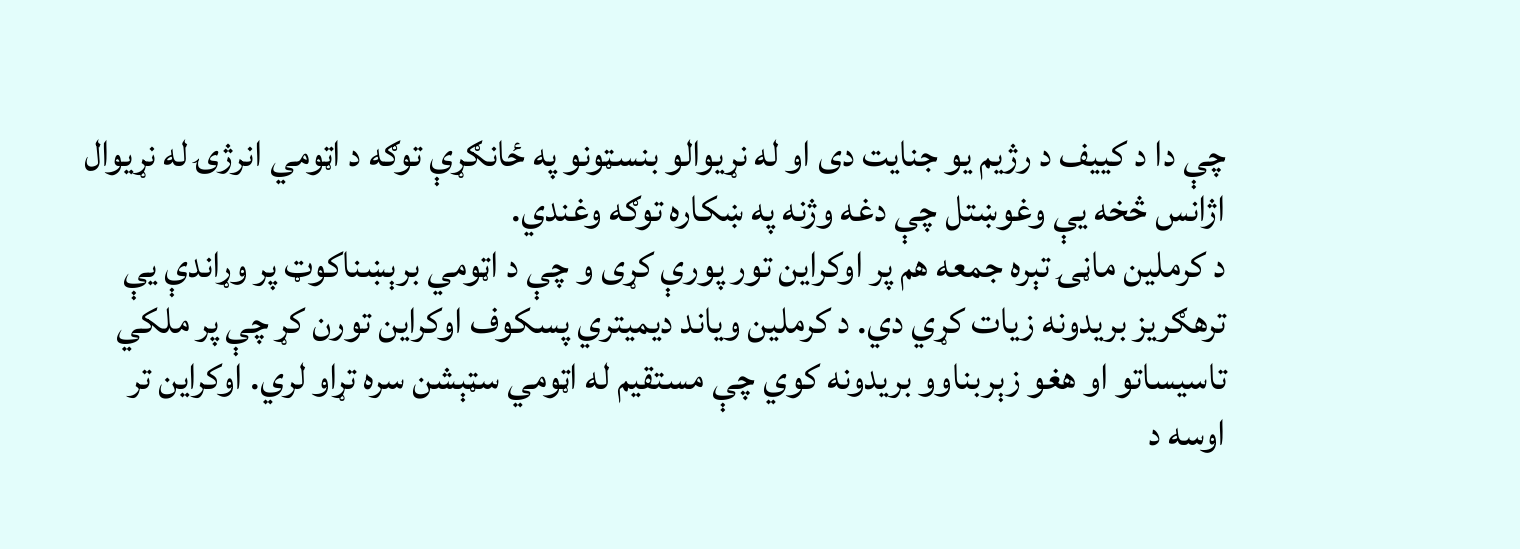چې دا د کییف د رژیم یو جنایت دی او له نړیوالو بنسټونو په ځانګړې توګه د اټومي انرژۍ له نړیوال اژانس څخه یې وغوښتل چې دغه وژنه په ښکاره توګه وغندي.
د کرملین ماڼۍ تېره جمعه هم پر اوکراین تور پورې کړی و چې د اټومي برېښناکوټ پر وړاندې یې ترهګریز بریدونه زیات کړي دي. د کرملین ویاند دیمیتري پسکوف اوکراین تورن کړ چې پر ملکي تاسیساتو او هغو زېربناوو بریدونه کوي چې مستقیم له اټومي سټېشن سره تړاو لري. اوکراین تر اوسه د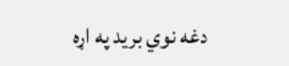دغه نوي برید په اړه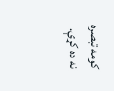کومه تبصره نه ده کړې.